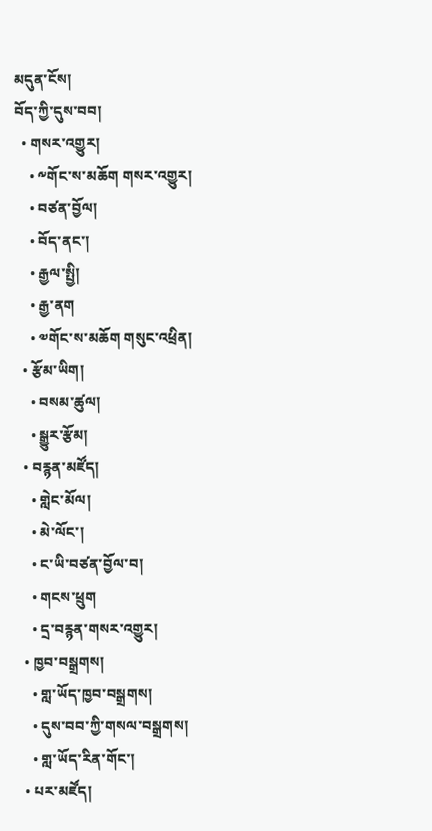མདུན་ངོས།
བོད་ཀྱི་དུས་བབ།
  • གསར་འགྱུར།
    • ༸གོང་ས་མཆོག གསར་འགྱུར།
    • བཙན་བྱོལ།
    • བོད་ནང་།
    • རྒྱལ་སྤྱི།
    • རྒྱ་ནག
    • ༧གོང་ས་མཆོག གསུང་འཕྲིན།
  • རྩོམ་ཡིག།
    • བསམ་ཚུལ།
    • སྒྱུར་རྩོམ།
  • བརྙན་མཛོད།
    • གླེང་མོལ།
    • མེ་ལོང་།
    • ང་ཡི་བཙན་བྱོལ་བ།
    • གངས་ཕྲུག
    • དྲ་བརྙན་གསར་འགྱུར།
  • ཁྱབ་བསྒྲགས།
    • གླ་ཡོད་ཁྱབ་བསྒྲགས།
    • དུས་བབ་ཀྱི་གསལ་བསྒྲགས།
    • གླ་ཡོད་རིན་གོང་།
  • པར་མཛོད།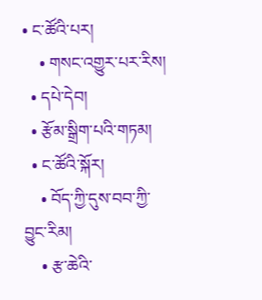• ང་ཚོའི་པར།
    • གསང་འགྱུར་པར་རིས།
  • དཔེ་དེབ།
  • རྩོམ་སྒྲིག་པའི་གཏམ།
  • ང་ཚོའི་སྐོར།
    • བོད་ཀྱི་དུས་བབ་ཀྱི་བྱུང་རིམ།
    • རྩ་ཆེའི་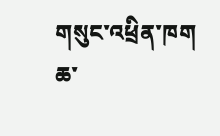གསུང་འཕྲིན་ཁག
ཆ་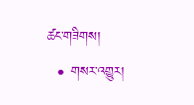ཚང་གཟིགས།
  • གསར་འགྱུར།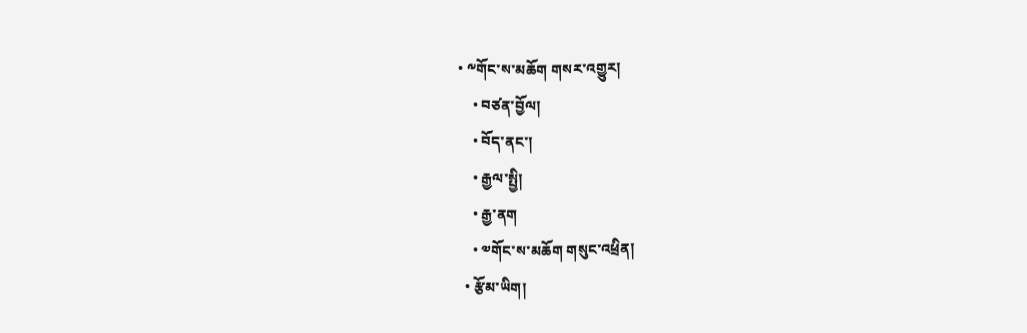• ༸གོང་ས་མཆོག གསར་འགྱུར།
    • བཙན་བྱོལ།
    • བོད་ནང་།
    • རྒྱལ་སྤྱི།
    • རྒྱ་ནག
    • ༧གོང་ས་མཆོག གསུང་འཕྲིན།
  • རྩོམ་ཡིག།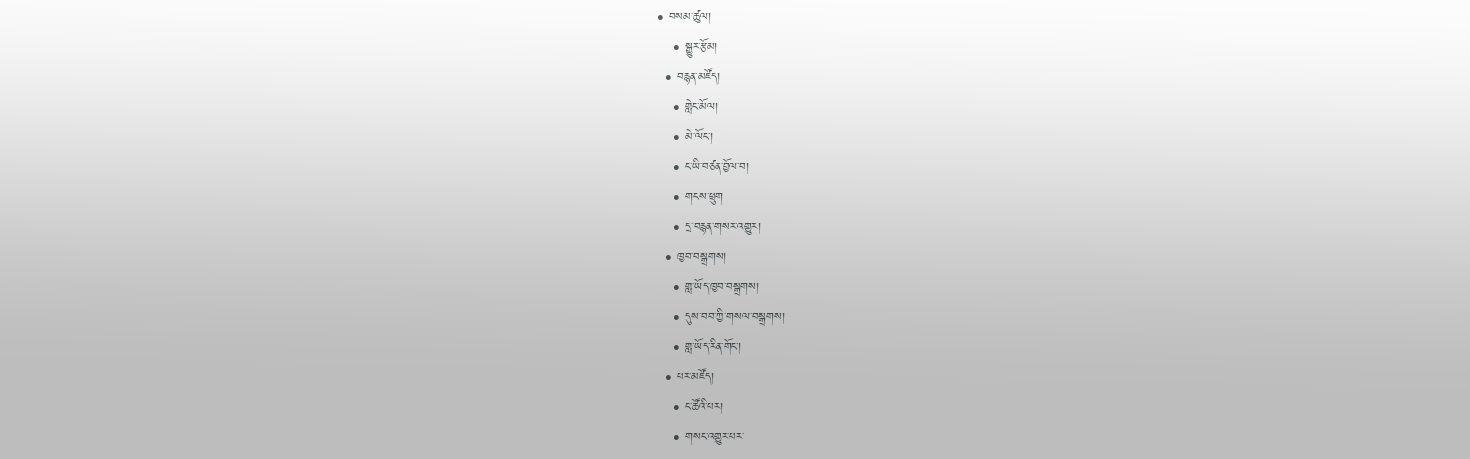• བསམ་ཚུལ།
    • སྒྱུར་རྩོམ།
  • བརྙན་མཛོད།
    • གླེང་མོལ།
    • མེ་ལོང་།
    • ང་ཡི་བཙན་བྱོལ་བ།
    • གངས་ཕྲུག
    • དྲ་བརྙན་གསར་འགྱུར།
  • ཁྱབ་བསྒྲགས།
    • གླ་ཡོད་ཁྱབ་བསྒྲགས།
    • དུས་བབ་ཀྱི་གསལ་བསྒྲགས།
    • གླ་ཡོད་རིན་གོང་།
  • པར་མཛོད།
    • ང་ཚོའི་པར།
    • གསང་འགྱུར་པར་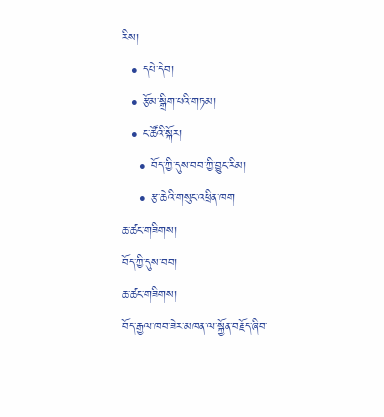རིས།
  • དཔེ་དེབ།
  • རྩོམ་སྒྲིག་པའི་གཏམ།
  • ང་ཚོའི་སྐོར།
    • བོད་ཀྱི་དུས་བབ་ཀྱི་བྱུང་རིམ།
    • རྩ་ཆེའི་གསུང་འཕྲིན་ཁག
ཆ་ཚང་གཟིགས།
བོད་ཀྱི་དུས་བབ།
ཆ་ཚང་གཟིགས།
བོད་རྒྱལ་ཁབ་ཟེར་མཁན་ལ་སྐྱོན་བརྗོད་ཞིབ་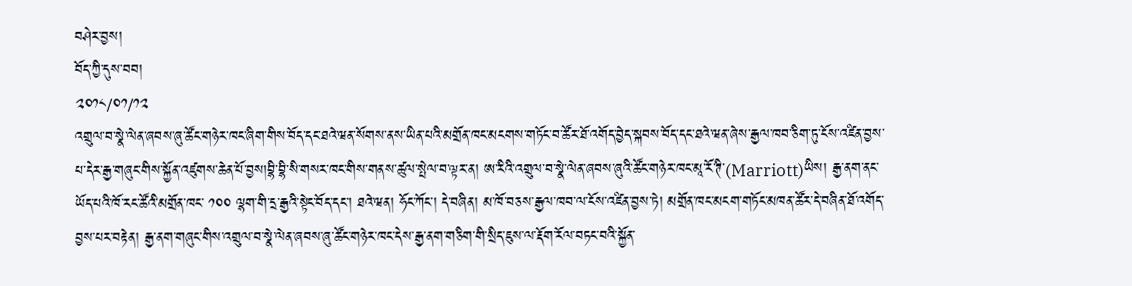བཤེར་བྱས།
བོད་ཀྱི་དུས་བབ།
༢༠༡༨/༠༡/༡༢
འགྲུལ་བ་སྣེ་ལེན་ཞབས་ཞུ་ཚོང་གཉེར་ཁང་ཞིག་གིས་བོད་དང་ཐའེ་ཝན་སོགས་ནས་ཡིན་པའི་མགྲོན་ཁང་མངགས་གཏོང་བ་ཚོར་ཐོ་འགོད་བྱེད་སྐབས་བོད་དང་ཐའེ་ཝན་ཞེས་རྒྱལ་ཁབ་ཅིག་ཏུ་ངོས་འཛིན་བྱས་པ་དེར་རྒྱ་གཞུང་གིས་སྐྱོན་འཛུགས་ཆེན་པོ་བྱས།བྷི་བྷི་སི་གསར་ཁང་གིས་གནས་ཚུལ་སྤེལ་བ་ལྟར་ན། ཨ་རིའི་འགྲུལ་བ་སྣེ་ལེན་ཞབས་ཞུའི་ཚོང་གཉེར་ཁང་མཱ་རོ་ཊི་(Marriott)ཡིས། རྒྱ་ནག་ནང་ཡོད་པའི་ཁོ་རང་ཚོའི་མགྲོན་ཁང་ ༡༠༠ ལྷག་གི་དྲ་རྒྱའི་སྟེང་བོད་དང་། ཐའེ་ཝན། ཧོང་ཀོང་། དེ་བཞིན། མ་ཁོ་བཅས་རྒྱལ་ཁབ་ལ་ངོས་འཛིན་བྱས་ཏེ། མགྲོན་ཁང་མངག་གཏོང་མཁན་ཚོར་དེ་བཞིན་ཐོ་འགོད་བྱས་པར་བརྟེན། རྒྱ་ནག་གཞུང་གིས་འགྲུལ་བ་སྣེ་ལེན་ཞབས་ཞུ་ཚོང་གཉེར་ཁང་དེས་རྒྱ་ནག་གཅིག་གི་སྲིད་ཇུས་ལ་རྡོག་རོལ་བཏང་བའི་སྐྱོན་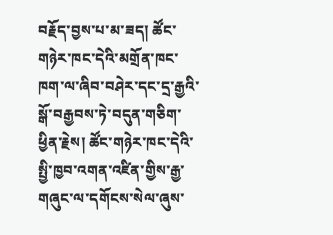བརྗོད་བྱས་པ་མ་ཟད། ཚོང་གཉེར་ཁང་དེའི་མགྲོན་ཁང་ཁག་ལ་ཞིབ་བཤེར་དང་དྲ་རྒྱའི་སྒོ་བརྒྱབས་ཏེ་བདུན་གཅིག་ཕྱིན་རྗེས། ཚོང་གཉེར་ཁང་དེའི་སྤྱི་ཁྱབ་འགན་འཛིན་གྱིས་རྒྱ་གཞུང་ལ་དགོངས་སེལ་ཞུས་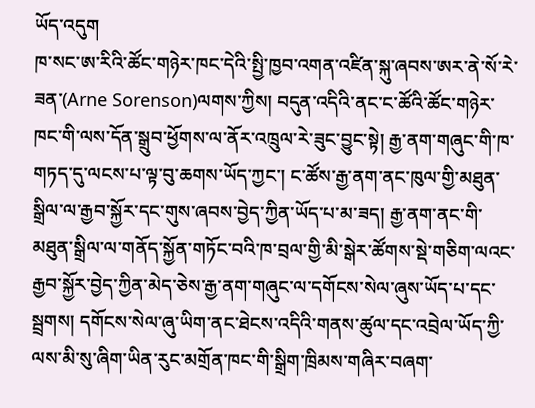ཡོད་འདུག
ཁ་སང་ཨ་རིའི་ཚོང་གཉེར་ཁང་དེའི་སྤྱི་ཁྱབ་འགན་འཛིན་སྐུ་ཞབས་ཨར་ནེ་སོ་རེ་ཟན་(Arne Sorenson)ལགས་ཀྱིས། བདུན་འདིའི་ནང་ང་ཚོའི་ཚོང་གཉེར་ཁང་གི་ལས་དོན་སྒྲུབ་ཕྱོགས་ལ་ནོར་འཁྲུལ་རེ་ཟུང་བྱུང་སྟེ། རྒྱ་ནག་གཞུང་གི་ཁ་གཏད་དུ་ལངས་པ་ལྟ་བུ་ཆགས་ཡོད་ཀྱང་། ང་ཚོས་རྒྱ་ནག་ནང་ཁུལ་གྱི་མཐུན་སྒྲིལ་ལ་རྒྱབ་སྐྱོར་དང་གུས་ཞབས་བྱེད་ཀྱིན་ཡོད་པ་མ་ཟད། རྒྱ་ནག་ནང་གི་མཐུན་སྒྲིལ་ལ་གནོད་སྐྱོན་གཏོང་བའི་ཁ་བྲལ་གྱི་མི་སྒེར་ཚོགས་སྡེ་གཅིག་ལའང་རྒྱབ་སྐྱོར་བྱེད་ཀྱིན་མེད་ཅེས་རྒྱ་ནག་གཞུང་ལ་དགོངས་སེལ་ཞུས་ཡོད་པ་དང་སྦྲགས། དགོངས་སེལ་ཞུ་ཡིག་ནང་ཐེངས་འདིའི་གནས་ཚུལ་དང་འབྲེལ་ཡོད་ཀྱི་ལས་མི་སུ་ཞིག་ཡིན་རུང་མགྲོན་ཁང་གི་སྒྲིག་ཁྲིམས་གཞིར་བཞག་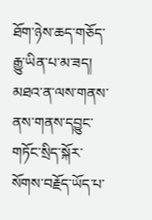ཐོག་ཉེས་ཆད་གཅོད་རྒྱུ་ཡིན་པ་མ་ཟད། མཐའ་ན་ལས་གནས་ནས་གནས་དབྱུང་གཏོང་སྲིད་སྐོར་སོགས་བརྗོད་ཡོད་པ་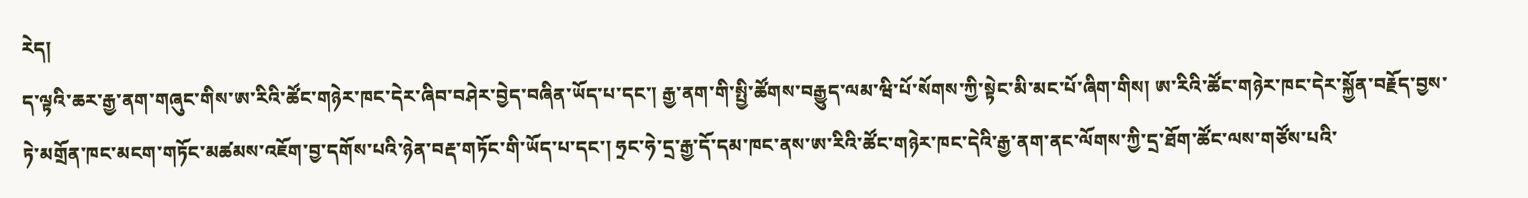རེད།
ད་ལྟའི་ཆར་རྒྱ་ནག་གཞུང་གིས་ཨ་རིའི་ཚོང་གཉེར་ཁང་དེར་ཞིབ་བཤེར་བྱེད་བཞིན་ཡོད་པ་དང་། རྒྱ་ནག་གི་སྤྱི་ཚོགས་བརྒྱུད་ལམ་ཝི་པོ་སོགས་ཀྱི་སྟེང་མི་མང་པོ་ཞིག་གིས། ཨ་རིའི་ཚོང་གཉེར་ཁང་དེར་སྐྱོན་བརྗོད་བྱས་ཏེ་མགྲོན་ཁང་མངག་གཏོང་མཚམས་འཇོག་བྱ་དགོས་པའི་ཉེན་བརྡ་གཏོང་གི་ཡོད་པ་དང་། ཧྲང་ཧེ་དྲ་རྒྱ་དོ་དམ་ཁང་ནས་ཨ་རིའི་ཚོང་གཉེར་ཁང་དེའི་རྒྱ་ནག་ནང་ལོགས་ཀྱི་དྲ་ཐོག་ཚོང་ལས་གཙོས་པའི་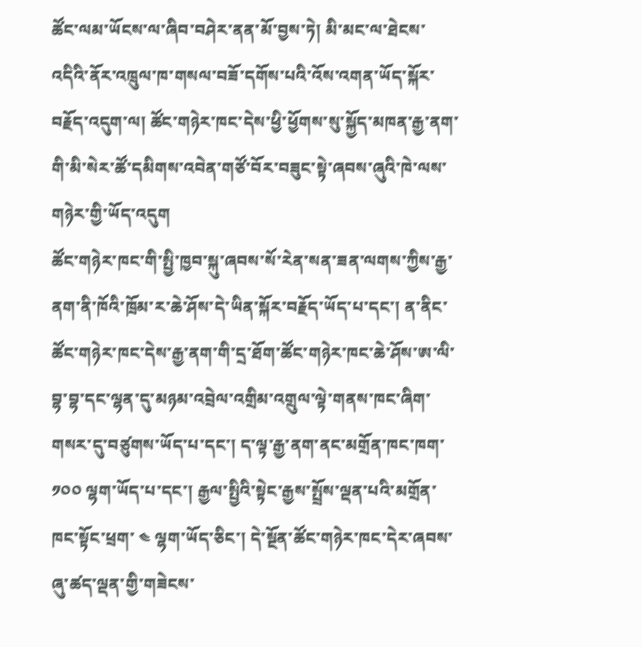ཚོང་ལམ་ཡོངས་ལ་ཞིབ་བཤེར་ནན་མོ་བྱས་ཏེ། མི་མང་ལ་ཐེངས་འདིའི་ནོར་འཁྲུལ་ཁ་གསལ་བཟོ་དགོས་པའི་འོས་འགན་ཡོད་སྐོར་བརྗོད་འདུག་ལ། ཚོང་གཉེར་ཁང་དེས་ཕྱི་ཕྱོགས་སུ་སྐྱོད་མཁན་རྒྱ་ནག་གི་མི་སེར་ཚོ་དམིགས་འབེན་གཙོ་བོར་བཟུང་སྟེ་ཞབས་ཞུའི་ཁེ་ལས་གཉེར་གྱི་ཡོད་འདུག
ཚོང་གཉེར་ཁང་གི་སྤྱི་ཁྱབ་སྐུ་ཞབས་སོ་རེན་སན་ཟན་ལགས་ཀྱིས་རྒྱ་ནག་ནི་ཁོའི་ཁྲོམ་ར་ཆེ་ཤོས་དེ་ཡིན་སྐོར་བརྗོད་ཡོད་པ་དང་། ན་ནིང་ཚོང་གཉེར་ཁང་དེས་རྒྱ་ནག་གི་དྲ་ཐོག་ཚོང་གཉེར་ཁང་ཆེ་ཤོས་ཨ་ལི་བྷ་བྷ་དང་ལྷན་དུ་མཉམ་འབྲེལ་འགྲིམ་འགྲུལ་ལྟེ་གནས་ཁང་ཞིག་གསར་དུ་བཙུགས་ཡོད་པ་དང་། ད་ལྟ་རྒྱ་ནག་ནང་མགྲོན་ཁང་ཁག་ ༡༠༠ ལྷག་ཡོད་པ་དང་། རྒྱལ་སྤྱིའི་སྟེང་རྒྱས་སྤྲོས་ལྡན་པའི་མགྲོན་ཁང་སྟོང་ཕྲག་ ༤ ལྷག་ཡོད་ཅིང་། དེ་སྔོན་ཚོང་གཉེར་ཁང་དེར་ཞབས་ཞུ་ཚད་ལྡན་གྱི་གཟེངས་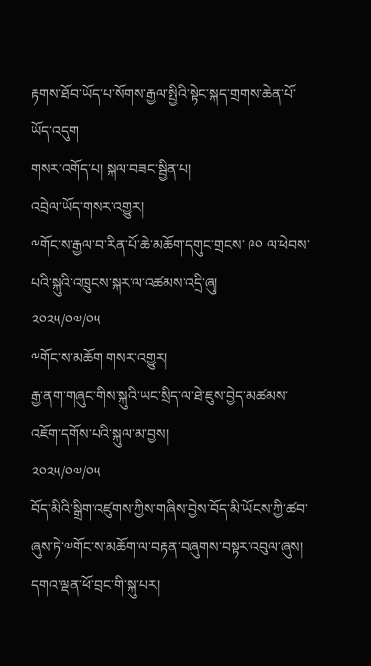རྟགས་ཐོབ་ཡོད་པ་སོགས་རྒྱལ་སྤྱིའི་སྟེང་སྐད་གྲགས་ཆེན་པོ་ཡོད་འདུག
གསར་འགོད་པ། སྐལ་བཟང་སྦྱིན་པ།
འབྲེལ་ཡོད་གསར་འགྱུར།
༸གོང་ས་རྒྱལ་བ་རིན་པོ་ཆེ་མཆོག་དགུང་གྲངས་ ༩༠ ལ་ཕེབས་པའི་སྐུའི་འཁྲུངས་སྐར་ལ་འཚམས་འདྲི་ཞུ།
༢༠༢༥/༠༧/༠༥
༸གོང་ས་མཆོག གསར་འགྱུར།
རྒྱ་ནག་གཞུང་གིས་སྐུའི་ཡང་སྲིད་ལ་ཐེ་ཇུས་བྱེད་མཚམས་འཇོག་དགོས་པའི་སྐུལ་མ་བྱས།
༢༠༢༥/༠༧/༠༥
བོད་མིའི་སྒྲིག་འཛུགས་ཀྱིས་གཞིས་བྱེས་བོད་མི་ཡོངས་ཀྱི་ཚབ་ཞུས་ཏེ་༧གོང་ས་མཆོག་ལ་བརྟན་བཞུགས་བསྟར་འབུལ་ཞུས། དགའ་ལྡན་ཕོ་བྲང་གི་སྐུ་པར།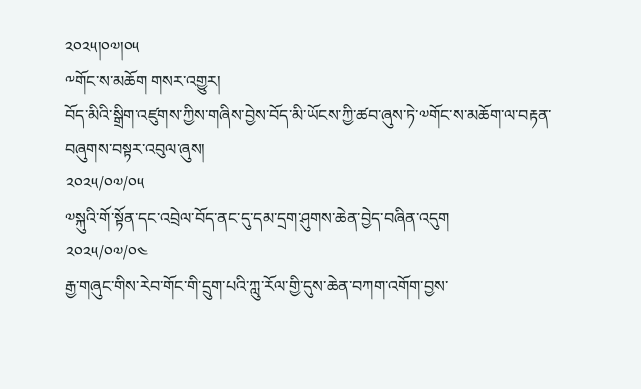༢༠༢༥།༠༧།༠༥
༸གོང་ས་མཆོག གསར་འགྱུར།
བོད་མིའི་སྒྲིག་འཛུགས་ཀྱིས་གཞིས་བྱེས་བོད་མི་ཡོངས་ཀྱི་ཚབ་ཞུས་ཏེ་༧གོང་ས་མཆོག་ལ་བརྟན་བཞུགས་བསྟར་འབུལ་ཞུས།
༢༠༢༥/༠༧/༠༥
༧སྐུའི་གོ་སྟོན་དང་འབྲེལ་བོད་ནང་དུ་དམ་དྲག་ཤུགས་ཆེན་བྱེད་བཞིན་འདུག
༢༠༢༥/༠༧/༠༤
རྒྱ་གཞུང་གིས་རེབ་གོང་གི་དྲུག་པའི་ཀླུ་རོལ་གྱི་དུས་ཆེན་བཀག་འགོག་བྱས་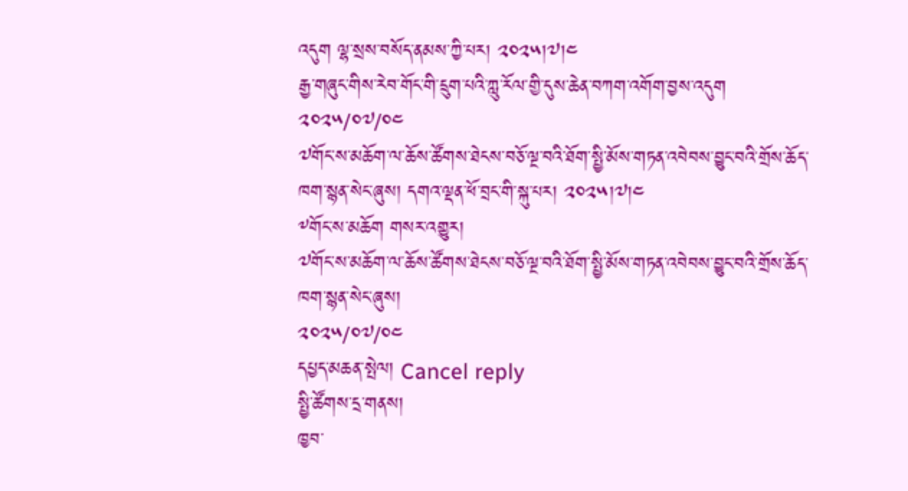འདུག ལྷ་སྲས་བསོད་ནམས་ཀྱི་པར། ༢༠༢༥།༧།༤
རྒྱ་གཞུང་གིས་རེབ་གོང་གི་དྲུག་པའི་ཀླུ་རོལ་གྱི་དུས་ཆེན་བཀག་འགོག་བྱས་འདུག
༢༠༢༥/༠༧/༠༤
༧གོང་ས་མཆོག་ལ་ཆོས་ཚོགས་ཐེངས་བཅོ་ལྔ་བའི་ཐོག་སྤྱི་མོས་གཏན་འབེབས་བྱུང་བའི་གྲོས་ཆོད་ཁག་སྙན་སེང་ཞུས། དགའ་ལྡན་ཕོ་བྲང་གི་སྐུ་པར། ༢༠༢༥།༧།༤
༸གོང་ས་མཆོག གསར་འགྱུར།
༧གོང་ས་མཆོག་ལ་ཆོས་ཚོགས་ཐེངས་བཅོ་ལྔ་བའི་ཐོག་སྤྱི་མོས་གཏན་འབེབས་བྱུང་བའི་གྲོས་ཆོད་ཁག་སྙན་སེང་ཞུས།
༢༠༢༥/༠༧/༠༤
དཔྱད་མཆན་སྤེལ། Cancel reply
སྤྱི་ཚོགས་དྲ་གནས།
ཁྱབ་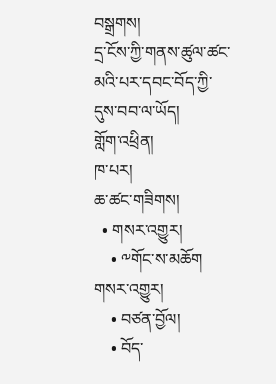བསྒྲགས།
དྲ་ངོས་ཀྱི་གནས་ཚུལ་ཚང་མའི་པར་དབང་བོད་ཀྱི་དུས་བབ་ལ་ཡོད།
གློག་འཕྲིན།
ཁ་པར།
ཆ་ཚང་གཟིགས།
  • གསར་འགྱུར།
    • ༸གོང་ས་མཆོག གསར་འགྱུར།
    • བཙན་བྱོལ།
    • བོད་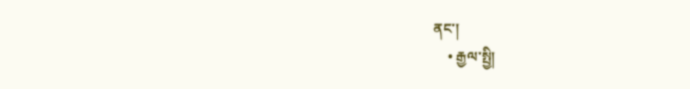ནང་།
    • རྒྱལ་སྤྱི།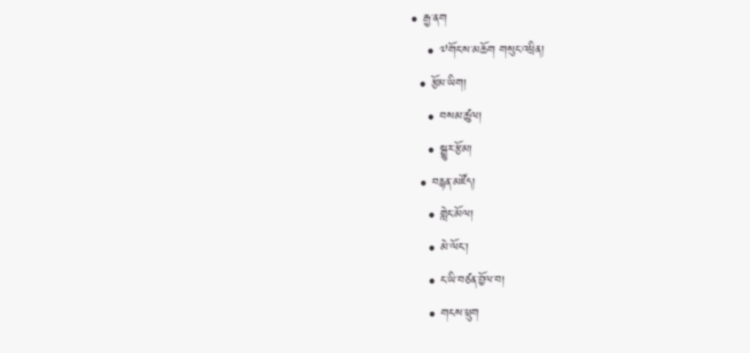• རྒྱ་ནག
    • ༧གོང་ས་མཆོག གསུང་འཕྲིན།
  • རྩོམ་ཡིག།
    • བསམ་ཚུལ།
    • སྒྱུར་རྩོམ།
  • བརྙན་མཛོད།
    • གླེང་མོལ།
    • མེ་ལོང་།
    • ང་ཡི་བཙན་བྱོལ་བ།
    • གངས་ཕྲུག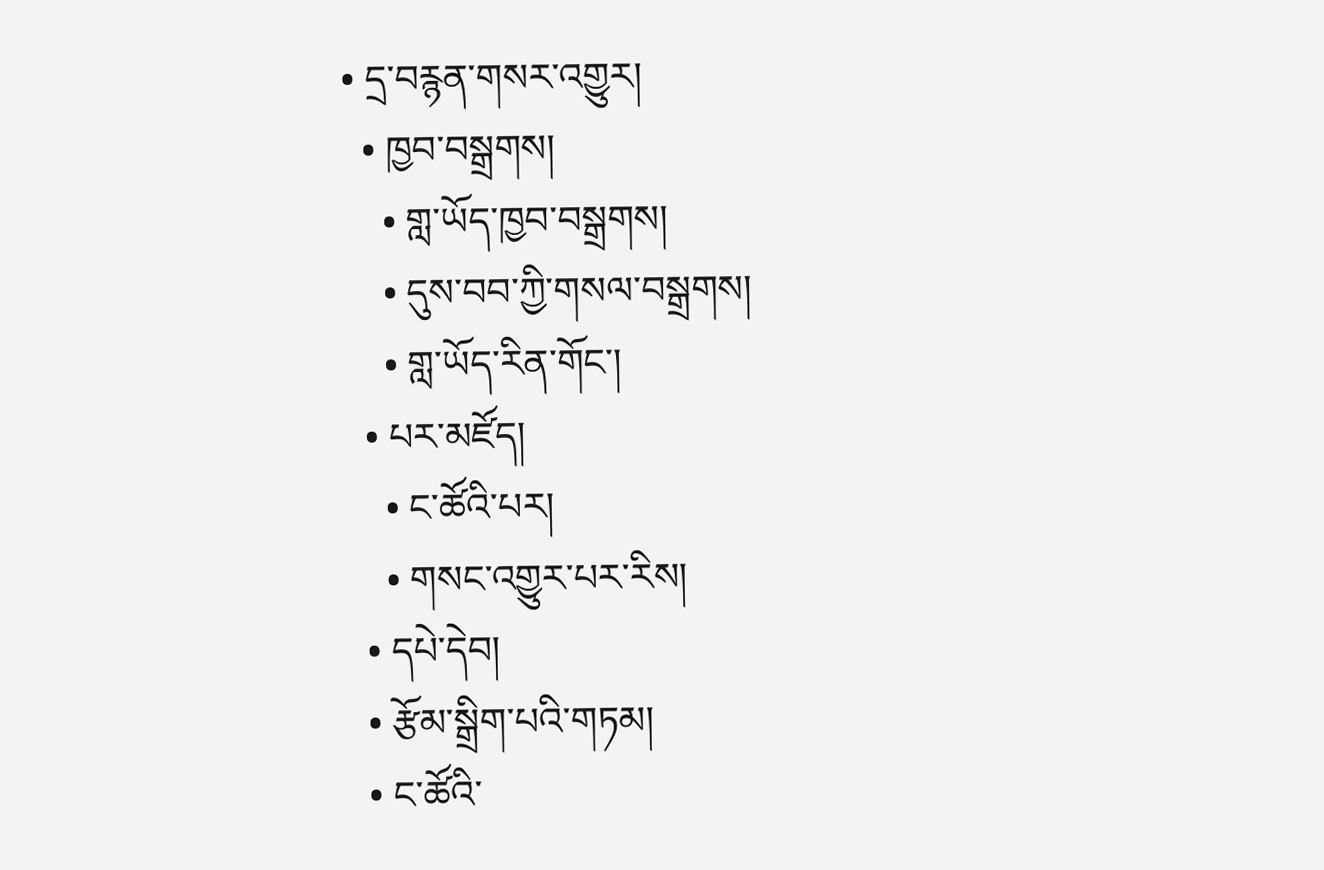• དྲ་བརྙན་གསར་འགྱུར།
  • ཁྱབ་བསྒྲགས།
    • གླ་ཡོད་ཁྱབ་བསྒྲགས།
    • དུས་བབ་ཀྱི་གསལ་བསྒྲགས།
    • གླ་ཡོད་རིན་གོང་།
  • པར་མཛོད།
    • ང་ཚོའི་པར།
    • གསང་འགྱུར་པར་རིས།
  • དཔེ་དེབ།
  • རྩོམ་སྒྲིག་པའི་གཏམ།
  • ང་ཚོའི་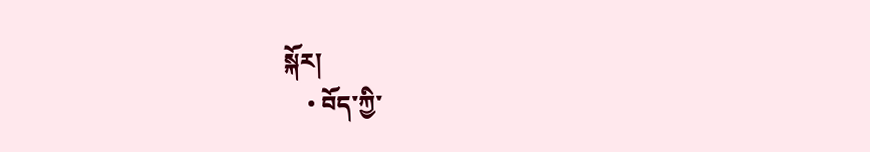སྐོར།
    • བོད་ཀྱི་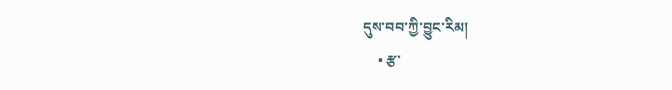དུས་བབ་ཀྱི་བྱུང་རིམ།
    • རྩ་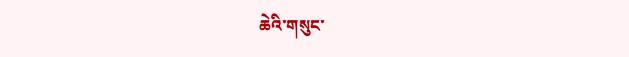ཆེའི་གསུང་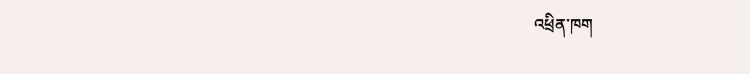འཕྲིན་ཁག